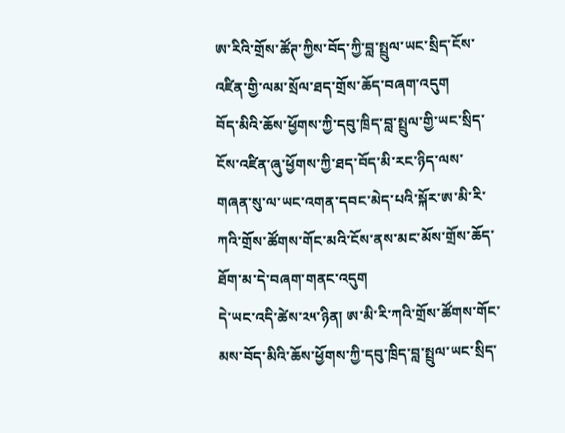ཨ་རིའི་གྲོས་ཚོཊ་ཀྱིས་བོད་ཀྱི་བླ་སྤྲུལ་ཡང་སྲིད་ངོས་འཛིན་གྱི་ལམ་སྲོལ་ཐད་གྲོས་ཆོད་བཞག་འདུག
བོད་མིའི་ཆོས་ཕྱོགས་ཀྱི་དབུ་ཁྲིད་བླ་སྤྲུལ་གྱི་ཡང་སྲིད་ངོས་འཛིན་ཞུ་ཕྱོགས་ཀྱི་ཐད་བོད་མི་རང་ཉིད་ལས་གཞན་སུ་ལ་ཡང་འགན་དབང་མེད་པའི་སྐོར་ཨ་མི་རི་ཀའི་གྲོས་ཚོགས་གོང་མའི་ངོས་ནས་མང་མོས་གྲོས་ཆོད་ཐོག་མ་དེ་བཞག་གནང་འདུག
དེ་ཡང་འདི་ཚེས་༢༥་ཉིན། ཨ་མི་རི་ཀའི་གྲོས་ཚོགས་གོང་མས་བོད་མིའི་ཆོས་ཕྱོགས་ཀྱི་དབུ་ཁྲིད་བླ་སྤྲུལ་ཡང་སྲིད་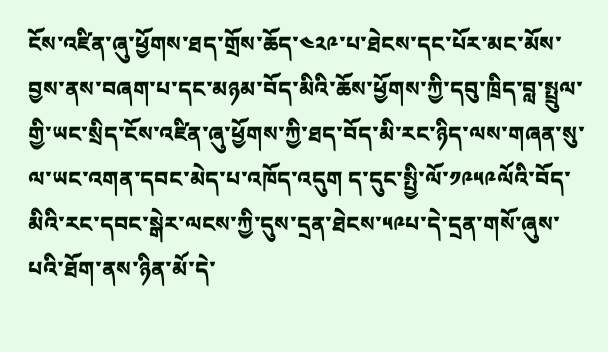ངོས་འཛིན་ཞུ་ཕྱོགས་ཐད་གྲོས་ཆོད་༤༢༩་པ་ཐེངས་དང་པོར་མང་མོས་བྱས་ནས་བཞག་པ་དང་མཉམ་བོད་མིའི་ཆོས་ཕྱོགས་ཀྱི་དབུ་ཁྲིད་བླ་སྤྲུལ་གྱི་ཡང་སྲིད་ངོས་འཛིན་ཞུ་ཕྱོགས་ཀྱི་ཐད་བོད་མི་རང་ཉིད་ལས་གཞན་སུ་ལ་ཡང་འགན་དབང་མེད་པ་འཁོད་འདུག ད་དུང་སྤྱི་ལོ་༡༩༥༩ལོའི་བོད་མིའི་རང་དབང་སྒེར་ལངས་ཀྱི་དུས་དྲན་ཐེངས་༥༩པ་དེ་དྲན་གསོ་ཞུས་པའི་ཐོག་ནས་ཉིན་མོ་དེ་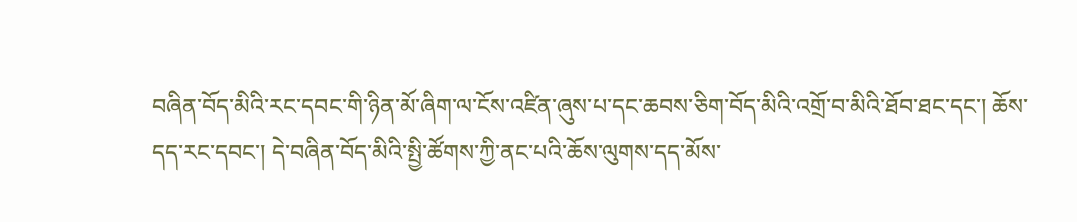བཞིན་བོད་མིའི་རང་དབང་གི་ཉིན་མོ་ཞིག་ལ་ངོས་འཛིན་ཞུས་པ་དང་ཆབས་ཅིག་བོད་མིའི་འགྲོ་བ་མིའི་ཐོབ་ཐང་དང་། ཆོས་དད་རང་དབང་། དེ་བཞིན་བོད་མིའི་སྤྱི་ཚོགས་ཀྱི་ནང་པའི་ཆོས་ལུགས་དད་མོས་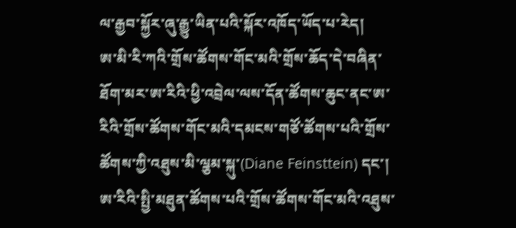ལ་རྒྱབ་སྐྱོར་ཞུ་རྒྱུ་ཡིན་པའི་སྐོར་འཁོད་ཡོད་པ་རེད།
ཨ་མི་རི་ཀའི་གྲོས་ཚོགས་གོང་མའི་གྲོས་ཆོད་དེ་བཞིན་ཐོག་མར་ཨ་རིའི་ཕྱི་འབྲེལ་ལས་དོན་ཚོགས་ཆུང་ནང་ཨ་རིའི་གྲོས་ཚོགས་གོང་མའི་དམངས་གཙོ་ཚོགས་པའི་གྲོས་ཚོགས་ཀྱི་འཐུས་མི་ལྕམ་སྐུ་(Diane Feinsttein) དང་། ཨ་རིའི་སྤྱི་མཐུན་ཚོགས་པའི་གྲོས་ཚོགས་གོང་མའི་འཐུས་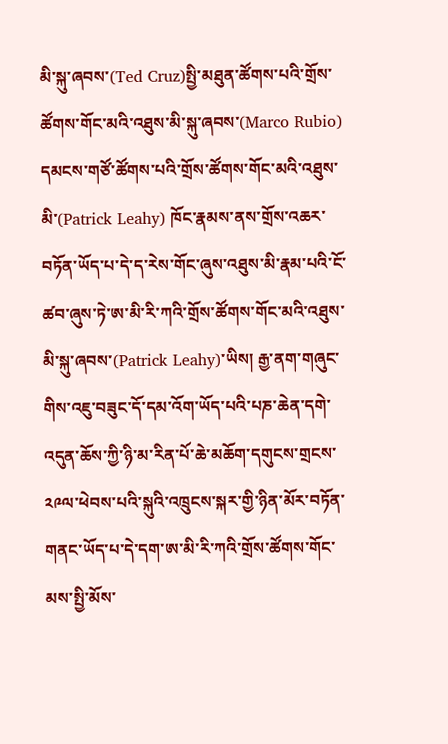མི་སྐུ་ཞབས་(Ted Cruz)སྤྱི་མཐུན་ཚོགས་པའི་གྲོས་ཚོགས་གོང་མའི་འཐུས་མི་སྐུ་ཞབས་(Marco Rubio) དམངས་གཙོ་ཚོགས་པའི་གྲོས་ཚོགས་གོང་མའི་འཐུས་མི་(Patrick Leahy) ཁོང་རྣམས་ནས་གྲོས་འཆར་བཏོན་ཡོད་པ་དེ་ད་རེས་གོང་ཞུས་འཐུས་མི་རྣམ་པའི་ངོ་ཚབ་ཞུས་ཏེ་ཨ་མི་རི་ཀའི་གྲོས་ཚོགས་གོང་མའི་འཐུས་མི་སྐུ་ཞབས་(Patrick Leahy)་ཡིས། རྒྱ་ནག་གཞུང་གིས་འཇུ་བཟུང་དོ་དམ་འོག་ཡོད་པའི་པཎ་ཆེན་དགེ་འདུན་ཆོས་ཀྱི་ཉི་མ་རིན་པོ་ཆེ་མཆོག་དགུངས་གྲངས་༢༩ལ་ཕེབས་པའི་སྐུའི་འཁྲུངས་སྐར་གྱི་ཉིན་མོར་བཏོན་གནང་ཡོད་པ་དེ་དག་ཨ་མི་རི་ཀའི་གྲོས་ཚོགས་གོང་མས་སྤྱི་མོས་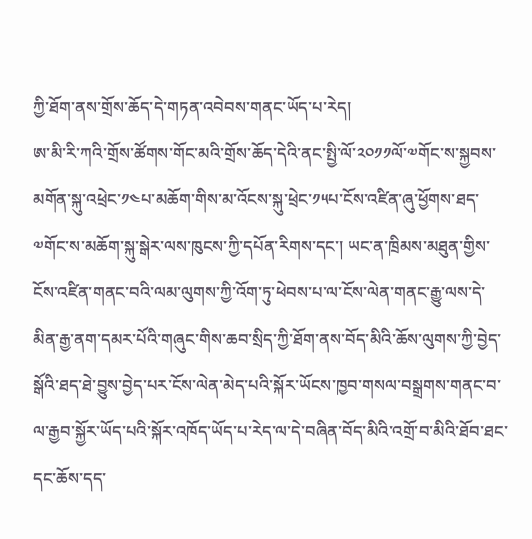ཀྱི་ཐོག་ནས་གྲོས་ཆོད་དེ་གཏན་འབེབས་གནང་ཡོད་པ་རེད།
ཨ་མི་རི་ཀའི་གྲོས་ཚོགས་གོང་མའི་གྲོས་ཆོད་དེའི་ནང་སྤྱི་ལོ་༢༠༡༡ལོ་༧གོང་ས་སྐྱབས་མགོན་སྐུ་འཕྲེང་༡༤པ་མཆོག་གིས་མ་འོངས་སྐུ་ཕྲེང་༡༥པ་ངོས་འཛིན་ཞུ་ཕྱོགས་ཐད་༧གོང་ས་མཆོག་སྐུ་སྒེར་ལས་ཁུངས་ཀྱི་དཔོན་རིགས་དང་། ཡང་ན་ཁྲིམས་མཐུན་གྱིས་ངོས་འཛིན་གནང་བའི་ལམ་ལུགས་ཀྱི་འོག་ཏུ་ཕེབས་པ་ལ་ངོས་ལེན་གནང་རྒྱུ་ལས་དེ་མིན་རྒྱ་ནག་དམར་པོའི་གཞུང་གིས་ཆབ་སྲིད་ཀྱི་ཐོག་ནས་བོད་མིའི་ཆོས་ལུགས་ཀྱི་བྱེད་སྒོའི་ཐད་ཐེ་བྱུས་བྱེད་པར་ངོས་ལེན་མེད་པའི་སྐོར་ཡོངས་ཁྱབ་གསལ་བསྒྲགས་གནང་བ་ལ་རྒྱབ་སྐྱོར་ཡོད་པའི་སྐོར་འཁོད་ཡོད་པ་རེད་ལ་དེ་བཞིན་བོད་མིའི་འགྲོ་བ་མིའི་ཐོབ་ཐང་དང་ཆོས་དད་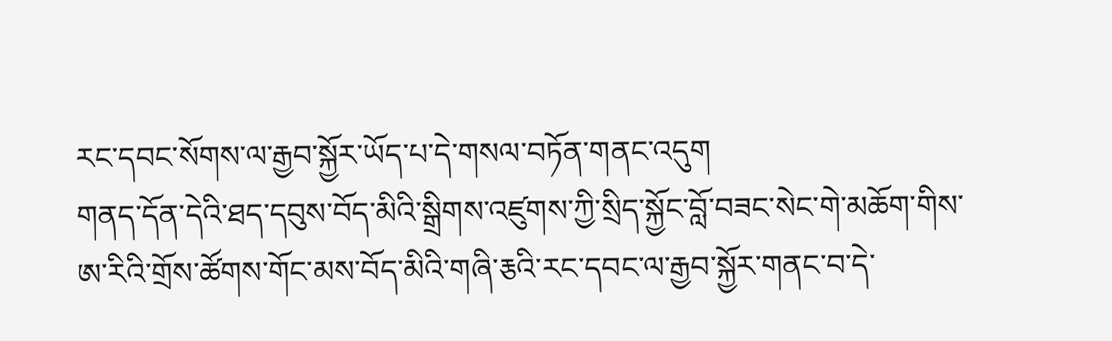རང་དབང་སོགས་ལ་རྒྱབ་སྐྱོར་ཡོད་པ་དེ་གསལ་བཏོན་གནང་འདུག
གནད་དོན་དེའི་ཐད་དབུས་བོད་མིའི་སྒྲིགས་འཛུགས་ཀྱི་སྲིད་སྐྱོང་བློ་བཟང་སེང་གེ་མཆོག་གིས་ཨ་རིའི་གྲོས་ཚོགས་གོང་མས་བོད་མིའི་གཞི་རྕའི་རང་དབང་ལ་རྒྱབ་སྐྱོར་གནང་བ་དེ་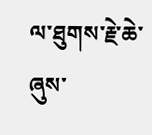ལ་ཐུགས་རྗེ་ཆེ་ཞུས་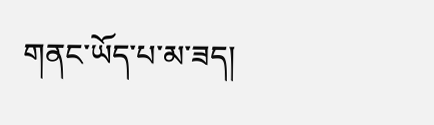གནང་ཡོད་པ་མ་ཟད།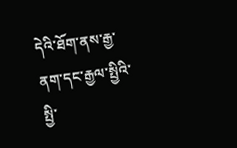དེའི་ཐོག་ནས་རྒྱ་ནག་དང་རྒྱལ་སྤྱིའི་སྤྱི་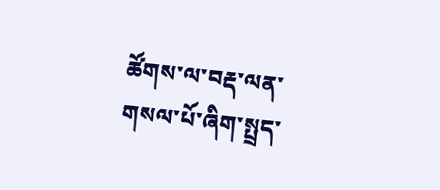ཚོགས་ལ་བརྡ་ལན་གསལ་པོ་ཞིག་སྤྲད་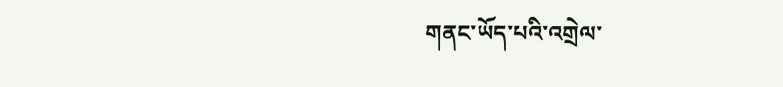གནང་ཡོད་པའི་འགྲེལ་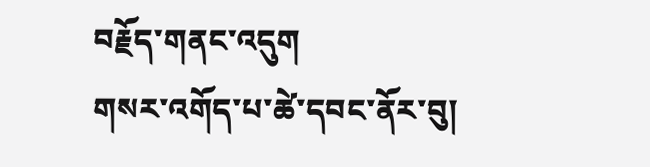བརྗོད་གནང་འདུག
གསར་འགོད་པ་ཚེ་དབང་ནོར་བུ།